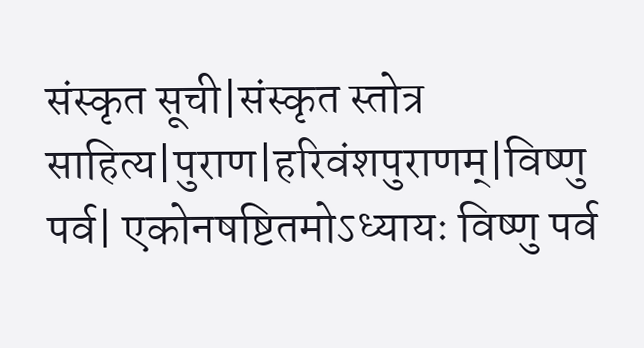संस्कृत सूची|संस्कृत स्तोत्र साहित्य|पुराण|हरिवंशपुराणम्|विष्णु पर्व| एकोनषष्टितमोऽध्यायः विष्णु पर्व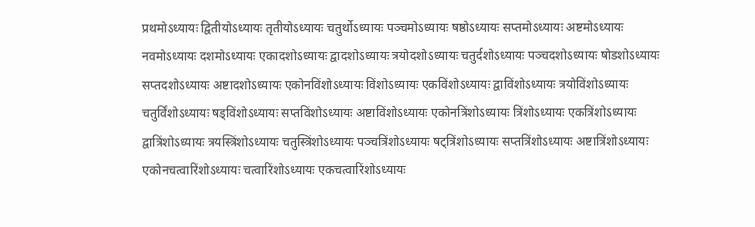प्रथमोऽध्यायः द्वितीयोऽध्यायः तृतीयोऽध्यायः चतुर्थोऽध्यायः पञ्चमोऽध्यायः षष्ठोऽध्यायः सप्तमोऽध्यायः अष्टमोऽध्यायः नवमोऽध्यायः दशमोऽध्यायः एकादशोऽध्यायः द्वादशोऽध्यायः त्रयोदशोऽध्यायः चतुर्दशोऽध्यायः पञ्चदशोऽध्यायः षोडशोऽध्यायः सप्तदशोऽध्यायः अष्टादशोऽध्यायः एकोनविंशोऽध्यायः विंशोऽध्यायः एकविंशोऽध्यायः द्वाविंशोऽध्यायः त्रयोविंशोऽध्यायः चतुर्विंशोऽध्यायः षड्विंशोऽध्यायः सप्तविंशोऽध्यायः अष्टाविंशोऽध्यायः एकोनत्रिंशोऽध्यायः त्रिंशोऽध्यायः एकत्रिंशोऽध्यायः द्वात्रिंशोऽध्यायः त्रयस्त्रिंशोऽध्यायः चतुस्त्रिंशोऽध्यायः पञ्चत्रिंशोऽध्यायः षट्त्रिंशोऽध्यायः सप्तत्रिंशोऽध्यायः अष्टात्रिंशोऽध्यायः एकोनचत्वारिंशोऽध्यायः चत्वारिंशोऽध्यायः एकचत्वारिंशोऽध्यायः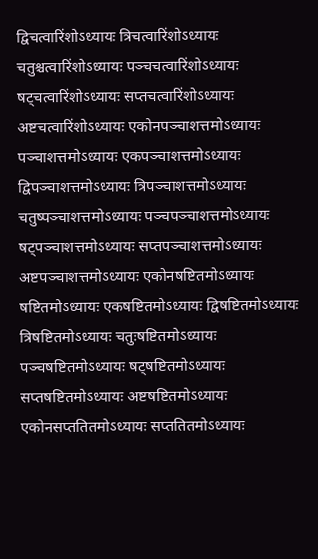द्विचत्वारिंशोऽध्यायः त्रिचत्वारिंशोऽध्यायः चतुश्चत्वारिंशोऽध्यायः पञ्चचत्वारिंशोऽध्यायः षट्चत्वारिंशोऽध्यायः सप्तचत्वारिंशोऽध्यायः अष्टचत्वारिंशोऽध्यायः एकोनपञ्चाशत्तमोऽध्यायः पञ्चाशत्तमोऽध्यायः एकपञ्चाशत्तमोऽध्यायः द्विपञ्चाशत्तमोऽध्यायः त्रिपञ्चाशत्तमोऽध्यायः चतुष्पञ्चाशत्तमोऽध्यायः पञ्चपञ्चाशत्तमोऽध्यायः षट्पञ्चाशत्तमोऽध्यायः सप्तपञ्चाशत्तमोऽध्यायः अष्टपञ्चाशत्तमोऽध्यायः एकोनषष्टितमोऽध्यायः षष्टितमोऽध्यायः एकषष्टितमोऽध्यायः द्विषष्टितमोऽध्यायः त्रिषष्टितमोऽध्यायः चतुःषष्टितमोऽध्यायः पञ्चषष्टितमोऽध्यायः षट्षष्टितमोऽध्यायः सप्तषष्टितमोऽध्यायः अष्टषष्टितमोऽध्यायः एकोनसप्ततितमोऽध्यायः सप्ततितमोऽध्यायः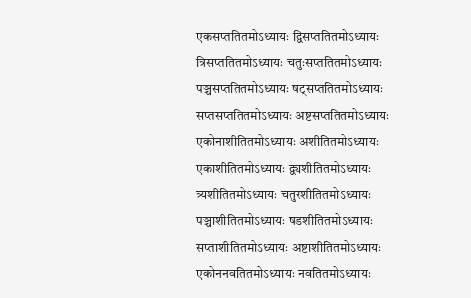एकसप्ततितमोऽध्यायः द्विसप्ततितमोऽध्यायः त्रिसप्ततितमोऽध्यायः चतुःसप्ततितमोऽध्यायः पञ्चसप्ततितमोऽध्यायः षट्सप्ततितमोऽध्यायः सप्तसप्ततितमोऽध्यायः अष्टसप्ततितमोऽध्यायः एकोनाशीतितमोऽध्यायः अशीतितमोऽध्यायः एकाशीतितमोऽध्यायः द्व्यशीतितमोऽध्यायः त्र्यशीतितमोऽध्यायः चतुरशीतितमोऽध्यायः पञ्चाशीतितमोऽध्यायः षडशीतितमोऽध्यायः सप्ताशीतितमोऽध्यायः अष्टाशीतितमोऽध्यायः एकोननवतितमोऽध्यायः नवतितमोऽध्यायः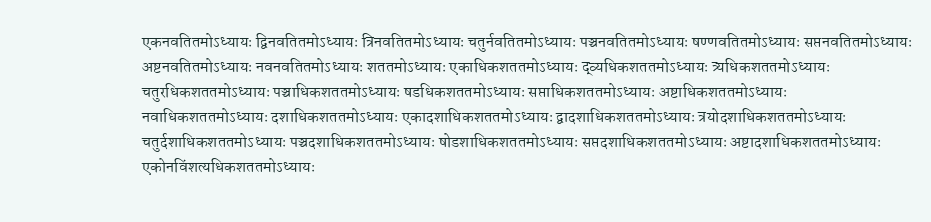एकनवतितमोऽध्यायः द्विनवतितमोऽध्यायः त्रिनवतितमोऽध्यायः चतुर्नवतितमोऽध्यायः पञ्चनवतितमोऽध्यायः षण्णवतितमोऽध्यायः सप्तनवतितमोऽध्यायः अष्टनवतितमोऽध्यायः नवनवतितमोऽध्यायः शततमोऽध्यायः एकाधिकशततमोऽध्यायः द्व्यधिकशततमोऽध्यायः त्र्यधिकशततमोऽध्यायः चतुरधिकशततमोऽध्यायः पञ्चाधिकशततमोऽध्यायः षडधिकशततमोऽध्यायः सप्ताधिकशततमोऽध्यायः अष्टाधिकशततमोऽध्यायः नवाधिकशततमोऽध्यायः दशाधिकशततमोऽध्यायः एकादशाधिकशततमोऽध्यायः द्वादशाधिकशततमोऽध्यायः त्रयोदशाधिकशततमोऽध्यायः चतुर्दशाधिकशततमोऽध्यायः पञ्चदशाधिकशततमोऽध्यायः षोडशाधिकशततमोऽध्यायः सप्तदशाधिकशततमोऽध्यायः अष्टादशाधिकशततमोऽध्यायः एकोनविंशत्यधिकशततमोऽध्यायः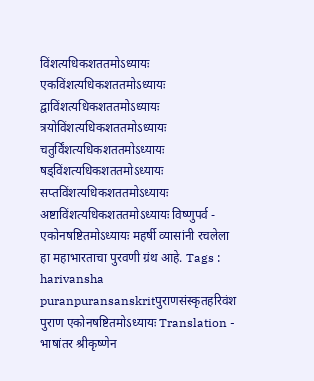विंशत्यधिकशततमोऽध्यायः एकविंशत्यधिकशततमोऽध्यायः द्वाविंशत्यधिकशततमोऽध्यायः त्रयोविंशत्यधिकशततमोऽध्यायः चतुर्विंशत्यधिकशततमोऽध्यायः षड्विंशत्यधिकशततमोऽध्यायः सप्तविंशत्यधिकशततमोऽध्यायः अष्टाविंशत्यधिकशततमोऽध्यायः विष्णुपर्व - एकोनषष्टितमोऽध्यायः महर्षी व्यासांनी रचलेला हा महाभारताचा पुरवणी ग्रंथ आहे. Tags : harivansha puranpuransanskritपुराणसंस्कृतहरिवंश पुराण एकोनषष्टितमोऽध्यायः Translation - भाषांतर श्रीकृष्णेन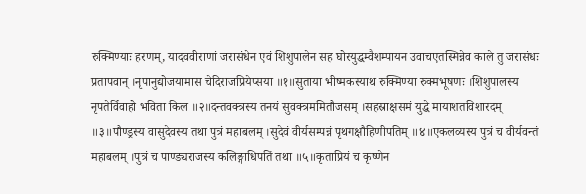रुक्मिण्याः हरणम्, यादववीराणां जरासंधेन एवं शिशुपालेन सह घोरयुद्धम्वैशम्पायन उवाचएतस्मिन्नेव काले तु जरासंधः प्रतापवान् ।नृपानुद्योजयामास चेदिराजप्रियेप्सया ॥१॥सुताया भीष्मकस्याथ रुक्मिण्या रुक्मभूषणः ।शिशुपालस्य नृपतेर्विवाहो भविता किल ॥२॥दन्तवक्त्रस्य तनयं सुवक्त्रममितौजसम् ।सहस्राक्षसमं युद्धे मायाशतविशारदम् ॥३॥पौण्ड्रस्य वासुदेवस्य तथा पुत्रं महाबलम् ।सुदेवं वीर्यसम्पन्नं पृथगक्षौहिणीपतिम् ॥४॥एकलव्यस्य पुत्रं च वीर्यवन्तं महाबलम् ।पुत्रं च पाण्ड्यराजस्य कलिङ्गाधिपतिं तथा ॥५॥कृताप्रियं च कृष्णेन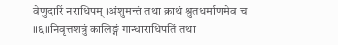वेणुदारिं नराधिपम् ।अंशुमन्तं तथा क्राथं श्रुतधर्माणमेव च ॥६॥निवृत्तशत्रुं कालिङ्गं गान्धाराधिपतिं तथा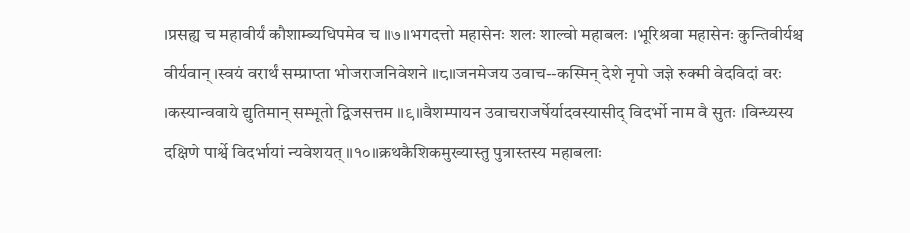।प्रसह्य च महावीर्यं कौशाम्ब्यधिपमेव च ॥७॥भगदत्तो महासेनः शलः शाल्वो महाबलः ।भूरिश्रवा महासेनः कुन्तिवीर्यश्च वीर्यवान् ।स्वयं वरार्थं सम्प्राप्ता भोजराजनिवेशने ॥८॥जनमेजय उवाच--कस्मिन् देशे नृपो जज्ञे रुक्मी वेदविदां वरः ।कस्यान्ववाये द्युतिमान् सम्भूतो द्विजसत्तम ॥९॥वैशम्पायन उवाचराजर्षेर्यादवस्यासीद् विदर्भो नाम वै सुतः ।विन्ध्यस्य दक्षिणे पार्श्वे विदर्भायां न्यवेशयत् ॥१०॥क्रथकैशिकमुख्यास्तु पुत्रास्तस्य महाबलाः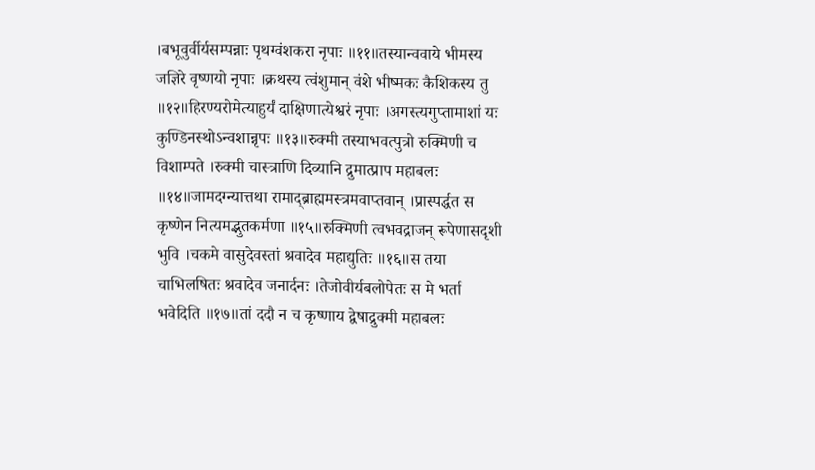।बभूवुर्वीर्यसम्पन्नाः पृथग्वंशकरा नृपाः ॥११॥तस्यान्ववाये भीमस्य जज्ञिरे वृष्णयो नृपाः ।क्रथस्य त्वंशुमान् वंशे भीष्मकः कैशिकस्य तु ॥१२॥हिरण्यरोमेत्याहुर्यं दाक्षिणात्येश्वरं नृपाः ।अगस्त्यगुप्तामाशां यः कुण्डिनस्थोऽन्वशान्नृपः ॥१३॥रुक्मी तस्याभवत्पुत्रो रुक्मिणी च विशाम्पते ।रुक्मी चास्त्राणि दिव्यानि द्रुमात्प्राप महाबलः ॥१४॥जामदग्न्यात्तथा रामाद्ब्राह्ममस्त्रमवाप्तवान् ।प्रास्पर्द्धत स कृष्णेन नित्यमद्भुतकर्मणा ॥१५॥रुक्मिणी त्वभवद्राजन् रूपेणासदृशी भुवि ।चकमे वासुदेवस्तां श्रवादेव महाद्युतिः ॥१६॥स तया चाभिलषितः श्रवादेव जनार्दनः ।तेजोवीर्यबलोपेतः स मे भर्ता भवेदिति ॥१७॥तां ददौ न च कृष्णाय द्वेषाद्रुक्मी महाबलः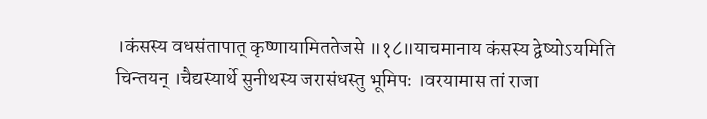।कंसस्य वधसंतापात् कृष्णायामिततेजसे ॥१८॥याचमानाय कंसस्य द्वेष्योऽयमिति चिन्तयन् ।चैद्यस्यार्थे सुनीथस्य जरासंधस्तु भूमिपः ।वरयामास तां राजा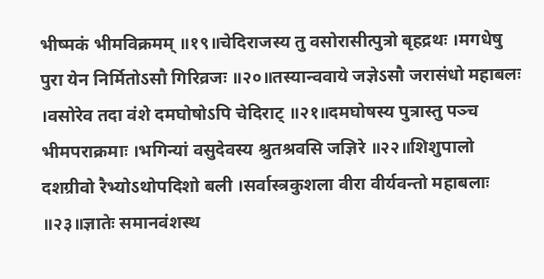भीष्मकं भीमविक्रमम् ॥१९॥चेदिराजस्य तु वसोरासीत्पुत्रो बृहद्रथः ।मगधेषु पुरा येन निर्मितोऽसौ गिरिव्रजः ॥२०॥तस्यान्ववाये जज्ञेऽसौ जरासंधो महाबलः ।वसोरेव तदा वंशे दमघोषोऽपि चेदिराट् ॥२१॥दमघोषस्य पुत्रास्तु पञ्च भीमपराक्रमाः ।भगिन्यां वसुदेवस्य श्रुतश्रवसि जज्ञिरे ॥२२॥शिशुपालो दशग्रीवो रैभ्योऽथोपदिशो बली ।सर्वास्त्रकुशला वीरा वीर्यवन्तो महाबलाः ॥२३॥ज्ञातेः समानवंशस्थ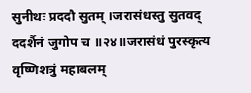सुनीथः प्रददौ सुतम् ।जरासंधस्तु सुतवद् ददर्शैनं जुगोप च ॥२४॥जरासंधं पुरस्कृत्य वृष्णिशत्रुं महाबलम्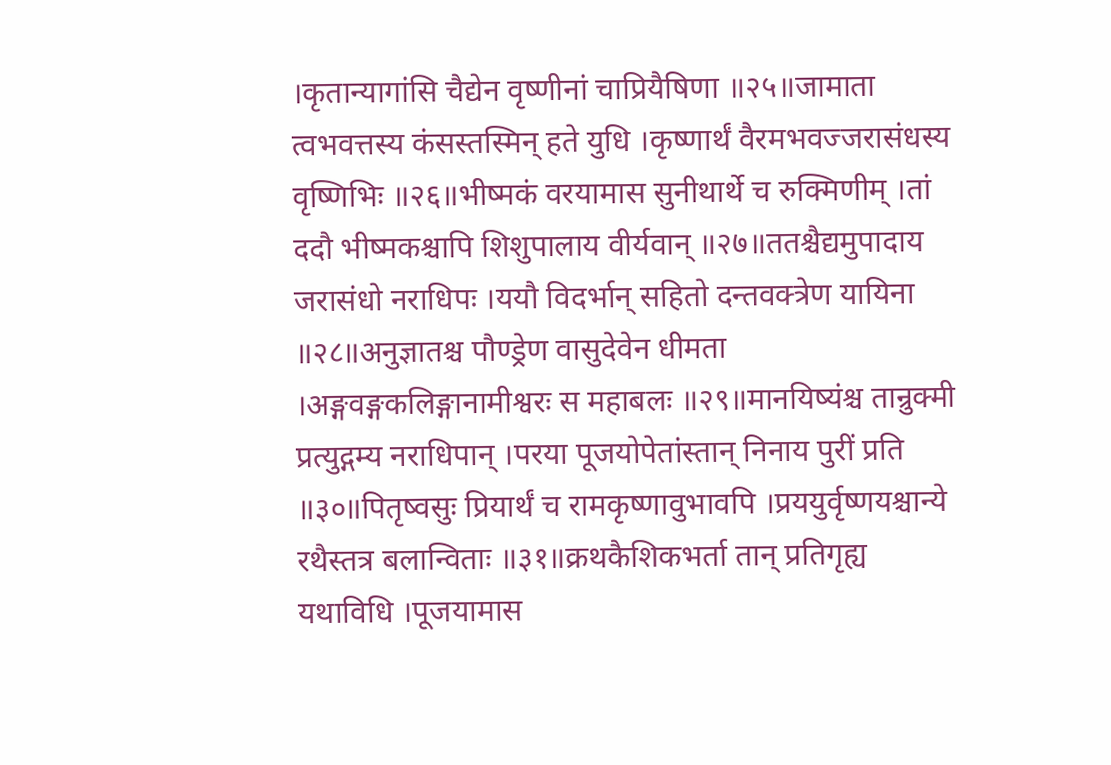।कृतान्यागांसि चैद्येन वृष्णीनां चाप्रियैषिणा ॥२५॥जामाता त्वभवत्तस्य कंसस्तस्मिन् हते युधि ।कृष्णार्थं वैरमभवज्जरासंधस्य वृष्णिभिः ॥२६॥भीष्मकं वरयामास सुनीथार्थे च रुक्मिणीम् ।तां ददौ भीष्मकश्चापि शिशुपालाय वीर्यवान् ॥२७॥ततश्चैद्यमुपादाय जरासंधो नराधिपः ।ययौ विदर्भान् सहितो दन्तवक्त्रेण यायिना ॥२८॥अनुज्ञातश्च पौण्ड्रेण वासुदेवेन धीमता ।अङ्गवङ्गकलिङ्गानामीश्वरः स महाबलः ॥२९॥मानयिष्यंश्च तान्रुक्मी प्रत्युद्गम्य नराधिपान् ।परया पूजयोपेतांस्तान् निनाय पुरीं प्रति ॥३०॥पितृष्वसुः प्रियार्थं च रामकृष्णावुभावपि ।प्रययुर्वृष्णयश्चान्ये रथैस्तत्र बलान्विताः ॥३१॥क्रथकैशिकभर्ता तान् प्रतिगृह्य यथाविधि ।पूजयामास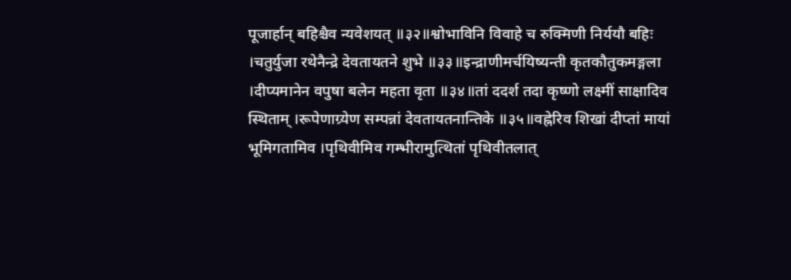पूजार्हान् बहिश्चैव न्यवेशयत् ॥३२॥श्वोभाविनि विवाहे च रुक्मिणी निर्ययौ बहिः ।चतुर्युजा रथेनैन्द्रे देवतायतने शुभे ॥३३॥इन्द्राणीमर्चयिष्यन्ती कृतकौतुकमङ्गला ।दीप्यमानेन वपुषा बलेन महता वृता ॥३४॥तां ददर्श तदा कृष्णो लक्ष्मीं साक्षादिव स्थिताम् ।रूपेणाग्र्येण सम्पन्नां देवतायतनान्तिके ॥३५॥वह्नेरिव शिखां दीप्तां मायां भूमिगतामिव ।पृथिवीमिव गम्भीरामुत्थितां पृथिवीतलात्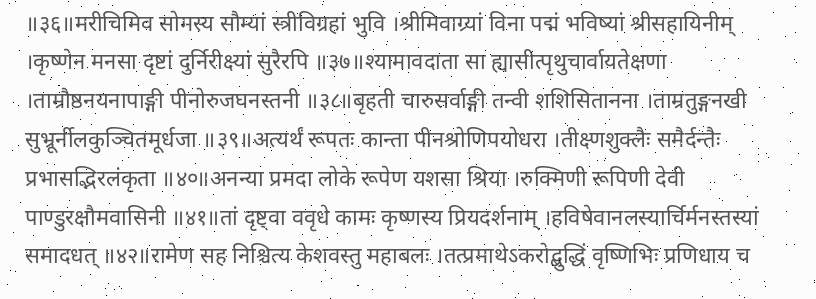॥३६॥मरीचिमिव सोमस्य सौम्यां स्त्रीविग्रहां भुवि ।श्रीमिवाग्र्यां विना पद्मं भविष्यां श्रीसहायिनीम् ।कृष्णेन मनसा दृष्टां दुर्निरीक्ष्यां सुरैरपि ॥३७॥श्यामावदाता सा ह्यासीत्पृथुचार्वायतेक्षणा ।ताम्रौष्ठनयनापाङ्गी पीनोरुजघनस्तनी ॥३८॥बृहती चारुसर्वाङ्गी तन्वी शशिसितानना ।ताम्रतुङ्गनखी सुभ्रूर्नीलकुञ्चितमूर्धजा ॥३९॥अत्यर्थं रूपतः कान्ता पीनश्रोणिपयोधरा ।तीक्ष्णशुक्लैः समैर्दन्तैः प्रभासद्भिरलंकृता ॥४०॥अनन्या प्रमदा लोके रूपेण यशसा श्रिया ।रुक्मिणी रूपिणी देवी पाण्डुरक्षौमवासिनी ॥४१॥तां दृष्ट्वा ववृधे कामः कृष्णस्य प्रियदर्शनाम् ।हविषेवानलस्यार्चिर्मनस्तस्यां समादधत् ॥४२॥रामेण सह निश्चित्य केशवस्तु महाबलः ।तत्प्रमाथेऽकरोद्बुद्धिं वृष्णिभिः प्रणिधाय च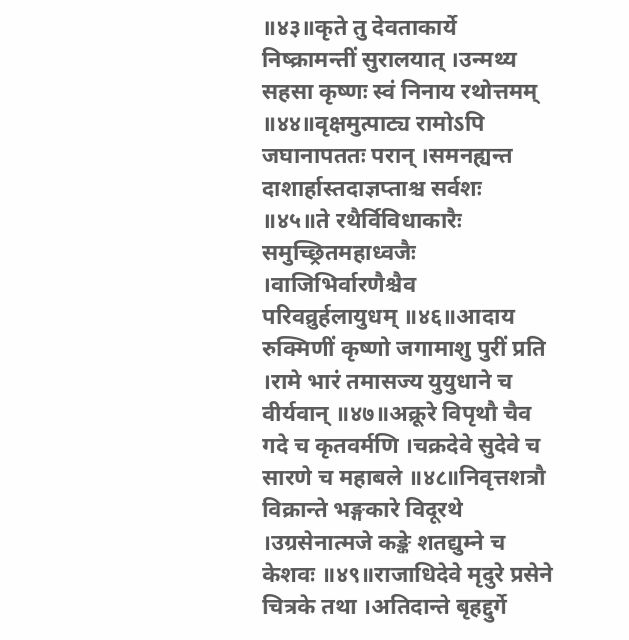॥४३॥कृते तु देवताकार्ये निष्क्रामन्तीं सुरालयात् ।उन्मथ्य सहसा कृष्णः स्वं निनाय रथोत्तमम् ॥४४॥वृक्षमुत्पाट्य रामोऽपि जघानापततः परान् ।समनह्यन्त दाशार्हास्तदाज्ञप्ताश्च सर्वशः ॥४५॥ते रथैर्विविधाकारैः समुच्छ्रितमहाध्वजैः ।वाजिभिर्वारणैश्चैव परिवव्रुर्हलायुधम् ॥४६॥आदाय रुक्मिणीं कृष्णो जगामाशु पुरीं प्रति ।रामे भारं तमासज्य युयुधाने च वीर्यवान् ॥४७॥अक्रूरे विपृथौ चैव गदे च कृतवर्मणि ।चक्रदेवे सुदेवे च सारणे च महाबले ॥४८॥निवृत्तशत्रौ विक्रान्ते भङ्गकारे विदूरथे ।उग्रसेनात्मजे कङ्के शतद्युम्ने च केशवः ॥४९॥राजाधिदेवे मृदुरे प्रसेने चित्रके तथा ।अतिदान्ते बृहद्दुर्गे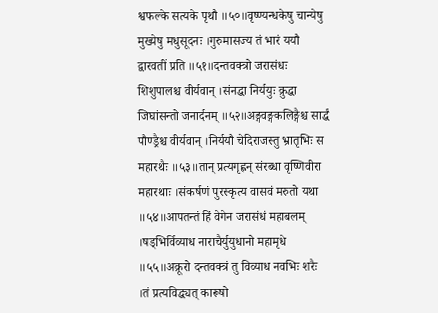श्वफल्के सत्यके पृथौ ॥५०॥वृष्ण्यन्धकेषु चान्येषु मुख्येषु मधुसूदनः ।गुरुमासज्य तं भारं ययौ द्वारवतीं प्रति ॥५१॥दन्तवक्त्रो जरासंधः शिशुपालश्च वीर्यवान् ।संनद्धा निर्ययुः क्रुद्धा जिघांसन्तो जनार्दनम् ॥५२॥अङ्गवङ्गकलिङ्गैश्च सार्द्धं पौण्ड्रैश्च वीर्यवान् ।निर्ययौ चेदिराजस्तु भ्रातृभिः स महारथैः ॥५३॥तान् प्रत्यगृह्णन् संरब्धा वृष्णिवीरा महारथाः ।संकर्षणं पुरस्कृत्य वासवं मरुतो यथा ॥५४॥आपतन्तं हिं वेगेन जरासंधं महाबलम् ।षड्भिर्विव्याध नाराचैर्युयुधानो महामृधे ॥५५॥अक्रूरो दन्तवक्त्रं तु विव्याध नवभिः शरैः ।तं प्रत्यविद्ध्यत् कारूषो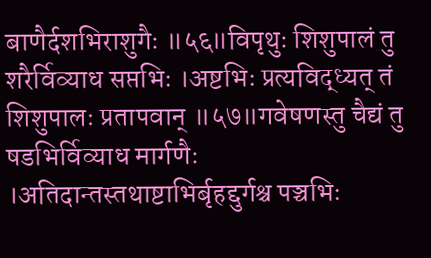बाणैर्दशभिराशुगैः ॥५६॥विपृथुः शिशुपालं तु शरैर्विव्याध सप्तभिः ।अष्टभिः प्रत्यविद्ध्यत् तं शिशुपालः प्रतापवान् ॥५७॥गवेषणस्तु चैद्यं तु षडभिर्विव्याध मार्गणैः ।अतिदान्तस्तथाष्टाभिर्बृहद्दुर्गश्च पञ्चभिः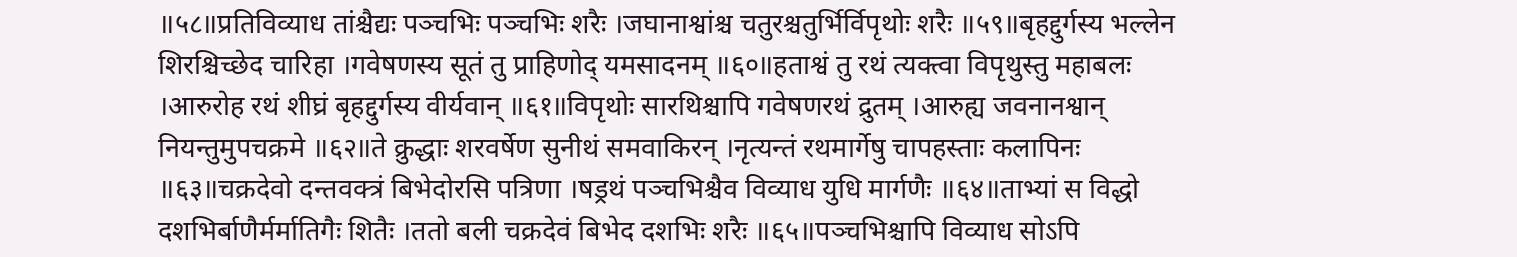॥५८॥प्रतिविव्याध तांश्चैद्यः पञ्चभिः पञ्चभिः शरैः ।जघानाश्वांश्च चतुरश्चतुर्भिर्विपृथोः शरैः ॥५९॥बृहद्दुर्गस्य भल्लेन शिरश्चिच्छेद चारिहा ।गवेषणस्य सूतं तु प्राहिणोद् यमसादनम् ॥६०॥हताश्वं तु रथं त्यक्त्वा विपृथुस्तु महाबलः ।आरुरोह रथं शीघ्रं बृहद्दुर्गस्य वीर्यवान् ॥६१॥विपृथोः सारथिश्चापि गवेषणरथं द्रुतम् ।आरुह्य जवनानश्वान् नियन्तुमुपचक्रमे ॥६२॥ते क्रुद्धाः शरवर्षेण सुनीथं समवाकिरन् ।नृत्यन्तं रथमार्गेषु चापहस्ताः कलापिनः ॥६३॥चक्रदेवो दन्तवक्त्रं बिभेदोरसि पत्रिणा ।षड्रथं पञ्चभिश्चैव विव्याध युधि मार्गणैः ॥६४॥ताभ्यां स विद्धो दशभिर्बाणैर्मर्मातिगैः शितैः ।ततो बली चक्रदेवं बिभेद दशभिः शरैः ॥६५॥पञ्चभिश्चापि विव्याध सोऽपि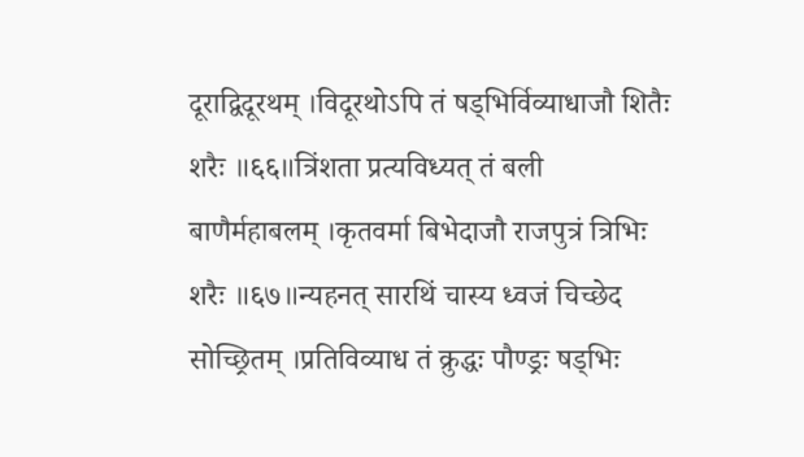दूराद्विदूरथम् ।विदूरथोऽपि तं षड्भिर्विव्याधाजौ शितैः शरैः ॥६६॥त्रिंशता प्रत्यविध्यत् तं बली बाणैर्महाबलम् ।कृतवर्मा बिभेदाजौ राजपुत्रं त्रिभिः शरैः ॥६७॥न्यहनत् सारथिं चास्य ध्वजं चिच्छेद सोच्छ्रितम् ।प्रतिविव्याध तं क्रुद्धः पौण्ड्रः षड्भिः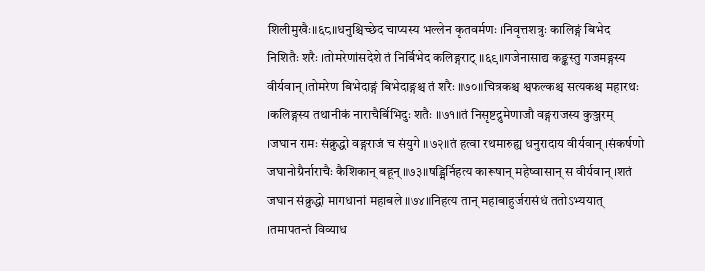शिलीमुखैः॥६८॥धनुश्चिच्छेद चाप्यस्य भल्लेन कृतवर्मणः ।निवृत्तशत्रुः कालिङ्गं बिभेद निशितैः शरैः ।तोमरेणांसदेशे तं निर्बिभेद कलिङ्गराट् ॥६९॥गजेनासाद्य कङ्कस्तु गजमङ्गस्य वीर्यवान् ।तोमरेण बिभेदाङ्गं बिभेदाङ्गश्च तं शरैः ॥७०॥चित्रकश्च श्वफल्कश्च सत्यकश्च महारथः ।कलिङ्गस्य तथानीकं नाराचैर्बिभिदुः शतैः ॥७१॥तं निसृष्टद्रुमेणाजौ वङ्गराजस्य कुञ्जरम् ।जघान रामः संक्रुद्धो वङ्गराजं च संयुगे ॥७२॥तं हत्वा रथमारुह्य धनुरादाय वीर्यवान् ।संकर्षणो जघानोग्रैर्नाराचैः कैशिकान् बहून् ॥७३॥षड्भिर्निहत्य कारूषान् महेष्वासान् स वीर्यवान् ।शतं जघान संक्रुद्धो मागधानां महाबले ॥७४॥निहत्य तान् महाबाहुर्जरासंधं ततोऽभ्ययात् ।तमापतन्तं विव्याध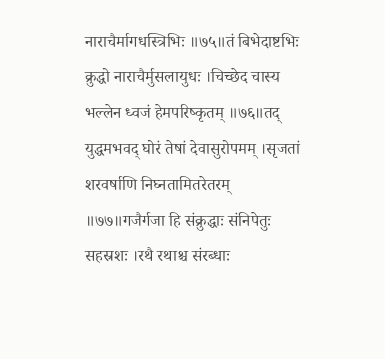नाराचैर्मागधस्त्रिभिः ॥७५॥तं बिभेदाष्टभिः क्रुद्धो नाराचैर्मुसलायुधः ।चिच्छेद चास्य भल्लेन ध्वजं हेमपरिष्कृतम् ॥७६॥तद् युद्धमभवद् घोरं तेषां देवासुरोपमम् ।सृजतां शरवर्षाणि निघ्नतामितरेतरम् ॥७७॥गजैर्गजा हि संक्रुद्धाः संनिपेतुः सहस्रशः ।रथै रथाश्च संरब्धाः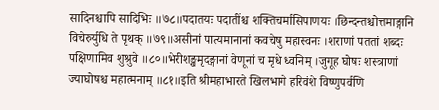सादिनश्चापि सादिभिः ॥७८॥पदातयः पदातींश्च शक्तिचर्मासिपाणयः ।छिन्दन्तश्चोत्तमाङ्गानि विचेरुर्युधि ते पृथक् ॥७९॥असीनां पात्यमानानां कवचेषु महास्वनः ।शराणां पततां शब्दः पक्षिणामिव शुश्रुवे ॥८०॥भेरीशङ्खमृदङ्गानां वेणूनां च मृधे ध्वनिम् ।जुगूह घोषः शस्त्राणां ज्याघोषश्च महात्मनाम् ॥८१॥इति श्रीमहाभारते खिलभागे हरिवंशे विष्णुपर्वणि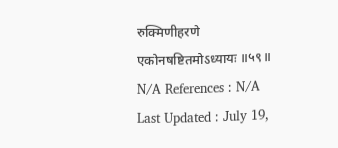रुक्मिणीहरणे एकोनषष्टितमोऽध्यायः ॥५९॥ N/A References : N/A Last Updated : July 19,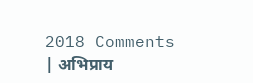2018 Comments | अभिप्राय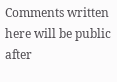Comments written here will be public after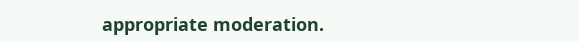appropriate moderation.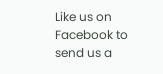Like us on Facebook to send us a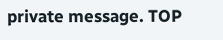private message. TOP